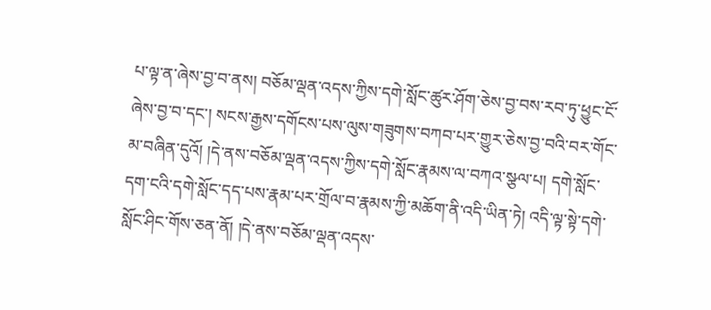པ་ལྟ་ན་ཞེས་བྱ་བ་ནས། བཅོམ་ལྡན་འདས་ཀྱིས་དགེ་སློང་ཚུར་ཤོག་ཅེས་བྱ་བས་རབ་ཏུ་ཕྱུང་ངོ་ཞེས་བྱ་བ་དང་། སངས་རྒྱས་དགོངས་པས་ལུས་གཟུགས་བཀབ་པར་གྱུར་ཅེས་བྱ་བའི་བར་གོང་མ་བཞིན་དུའོ། །དེ་ནས་བཅོམ་ལྡན་འདས་ཀྱིས་དགེ་སློང་རྣམས་ལ་བཀའ་སྩལ་པ། དགེ་སློང་དག་ངའི་དགེ་སློང་དད་པས་རྣམ་པར་གྲོལ་བ་རྣམས་ཀྱི་མཆོག་ནི་འདི་ཡིན་ཏེ། འདི་ལྟ་སྟེ་དགེ་སློང་ཤིང་གོས་ཅན་ནོ། །དེ་ནས་བཅོམ་ལྡན་འདས་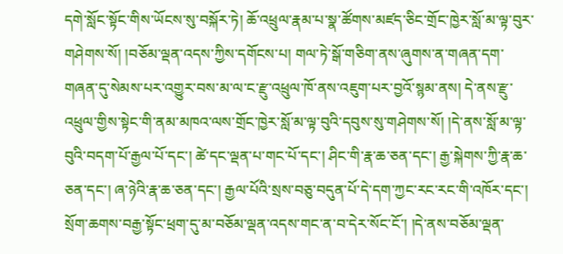དགེ་སློང་སྟོང་གིས་ཡོངས་སུ་བསྐོར་ཏེ། ཆོ་འཕྲུལ་རྣམ་པ་སྣ་ཚོགས་མཛད་ཅིང་གྲོང་ཁྱེར་སློ་མ་ལྟ་བུར་གཤེགས་སོ། །བཅོམ་ལྡན་འདས་ཀྱིས་དགོངས་པ། གལ་ཏེ་སྒོ་གཅིག་ནས་ཞུགས་ན་གཞན་དག་གཞན་དུ་སེམས་པར་འགྱུར་བས་མ་ལ་ང་རྫུ་འཕྲུལ་ཁོ་ནས་འཇུག་པར་བྱའོ་སྙམ་ནས། དེ་ནས་རྫུ་འཕྲུལ་གྱིས་སྟེང་གི་ནམ་མཁའ་ལས་གྲོང་ཁྱེར་སློ་མ་ལྟ་བུའི་དབུས་སུ་གཤེགས་སོ། །དེ་ནས་སློ་མ་ལྟ་བུའི་བདག་པོ་རྒྱལ་པོ་དང་། ཚེ་དང་ལྡན་པ་གང་པོ་དང་། ཤིང་གི་རྣ་ཆ་ཅན་དང་། རྒྱ་སྐེགས་ཀྱི་རྣ་ཆ་ཅན་དང་། ཞ་ཉེའི་རྣ་ཆ་ཅན་དང་། རྒྱལ་པོའི་སྲས་བཅུ་བདུན་པོ་དེ་དག་ཀྱང་རང་རང་གི་འཁོར་དང་། སྲོག་ཆགས་བརྒྱ་སྟོང་ཕྲག་དུ་མ་བཅོམ་ལྡན་འདས་གང་ན་བ་དེར་སོང་ངོ་། །དེ་ནས་བཅོམ་ལྡན་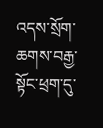འདས་སྲོག་ཆགས་བརྒྱ་སྟོང་ཕྲག་དུ་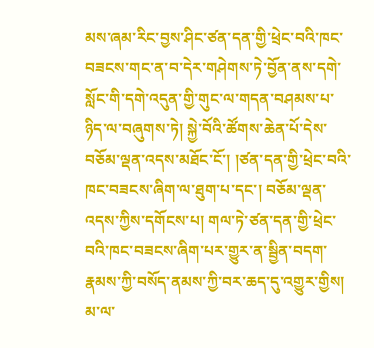མས་ཞམ་རིང་བྱས་ཤིང་ཙན་དན་གྱི་ཕྲེང་བའི་ཁང་བཟངས་གང་ན་བ་དེར་གཤེགས་ཏེ་བྱོན་ནས་དགེ་སློང་གི་དགེ་འདུན་གྱི་གུང་ལ་གདན་བཤམས་པ་ཉིད་ལ་བཞུགས་ཏེ། སྐྱེ་བོའི་ཚོགས་ཆེན་པོ་དེས་བཅོམ་ལྡན་འདས་མཐོང་ངོ་། །ཙན་དན་གྱི་ཕྲེང་བའི་ཁང་བཟངས་ཞིག་ལ་ཐུག་པ་དང་། བཅོམ་ལྡན་འདས་ཀྱིས་དགོངས་པ། གལ་ཏེ་ཙན་དན་གྱི་ཕྲེང་བའི་ཁང་བཟངས་ཞིག་པར་གྱུར་ན་སྦྱིན་བདག་རྣམས་ཀྱི་བསོད་ནམས་ཀྱི་བར་ཆད་དུ་འགྱུར་གྱིས། མ་ལ་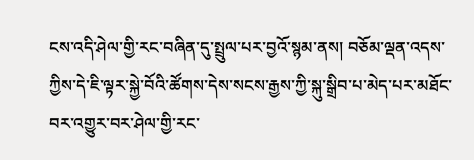ངས་འདི་ཤེལ་གྱི་རང་བཞིན་དུ་སྤྲུལ་པར་བྱའོ་སྙམ་ནས། བཅོམ་ལྡན་འདས་ཀྱིས་དེ་ཇི་ལྟར་སྐྱེ་བོའི་ཚོགས་དེས་སངས་རྒྱས་ཀྱི་སྐུ་སྒྲིབ་པ་མེད་པར་མཐོང་བར་འགྱུར་བར་ཤེལ་གྱི་རང་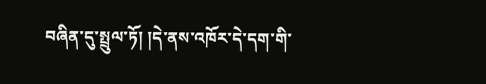བཞིན་དུ་སྤྲུལ་ཏོ། །དེ་ནས་འཁོར་དེ་དག་གི་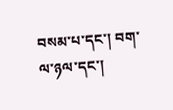བསམ་པ་དང་། བག་ལ་ཉལ་དང་།